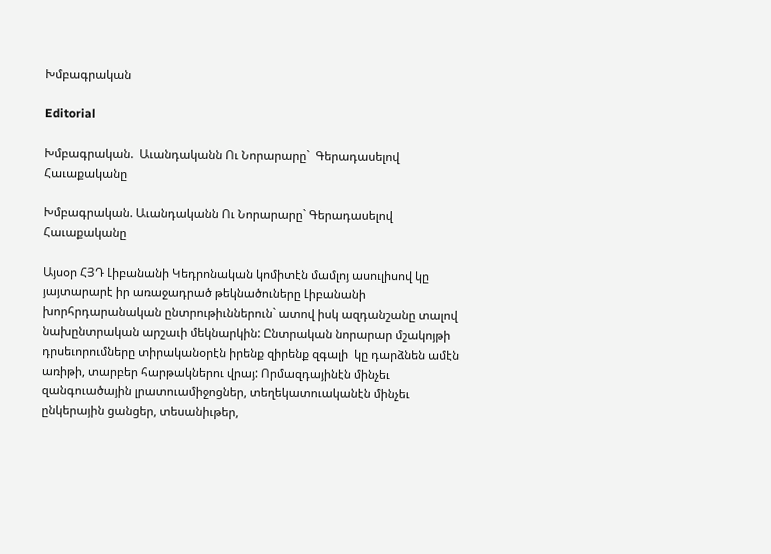Խմբագրական

Editorial

Խմբագրական.  Աւանդականն Ու Նորարարը`  Գերադասելով Հաւաքականը

Խմբագրական. Աւանդականն Ու Նորարարը` Գերադասելով Հաւաքականը

Այսօր ՀՅԴ Լիբանանի Կեդրոնական կոմիտէն մամլոյ ասուլիսով կը յայտարարէ իր առաջադրած թեկնածուները Լիբանանի խորհրդարանական ընտրութիւններուն` ատով իսկ ազդանշանը տալով նախընտրական արշաւի մեկնարկին: Ընտրական նորարար մշակոյթի դրսեւորումները տիրականօրէն իրենք զիրենք զգալի  կը դարձնեն ամէն առիթի, տարբեր հարթակներու վրայ: Որմազդայինէն մինչեւ զանգուածային լրատուամիջոցներ, տեղեկատուականէն մինչեւ ընկերային ցանցեր, տեսանիւթեր,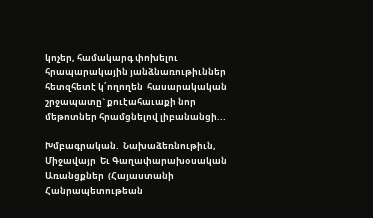կոչեր, համակարգ փոխելու հրապարակային յանձնառութիւններ հետզհետէ կ՛ողողեն  հասարակական շրջապատը` քուէահաւաքի նոր մեթոտներ հրամցնելով լիբանանցի...

Խմբագրական.  Նախաձեռնութիւն, Միջավայր  Եւ Գաղափարախօսական Առանցքներ  (Հայաստանի Հանրապետութեան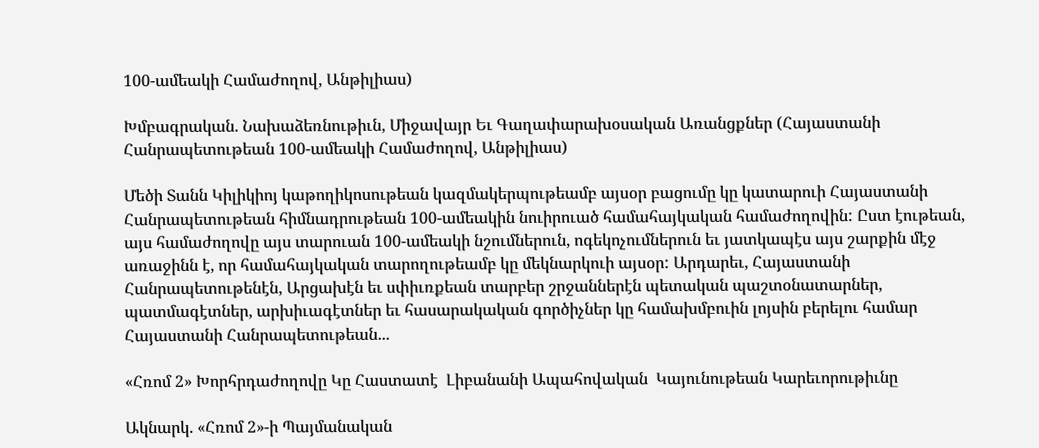100-ամեակի Համաժողով, Անթիլիաս)

Խմբագրական. Նախաձեռնութիւն, Միջավայր Եւ Գաղափարախօսական Առանցքներ (Հայաստանի Հանրապետութեան 100-ամեակի Համաժողով, Անթիլիաս)

Մեծի Տանն Կիլիկիոյ կաթողիկոսութեան կազմակերպութեամբ այսօր բացումը կը կատարուի Հայաստանի Հանրապետութեան հիմնադրութեան 100-ամեակին նուիրուած համահայկական համաժողովին: Ըստ էութեան, այս համաժողովը այս տարուան 100-ամեակի նշումներուն, ոգեկոչումներուն եւ յատկապէս այս շարքին մէջ առաջինն է, որ համահայկական տարողութեամբ կը մեկնարկուի այսօր: Արդարեւ, Հայաստանի Հանրապետութենէն, Արցախէն եւ սփիւռքեան տարբեր շրջաններէն պետական պաշտօնատարներ, պատմագէտներ, արխիւագէտներ եւ հասարակական գործիչներ կը համախմբուին լոյսին բերելու համար Հայաստանի Հանրապետութեան...

«Հռոմ 2» Խորհրդաժողովը Կը Հաստատէ  Լիբանանի Ապահովական  Կայունութեան Կարեւորութիւնը

Ակնարկ. «Հռոմ 2»-ի Պայմանական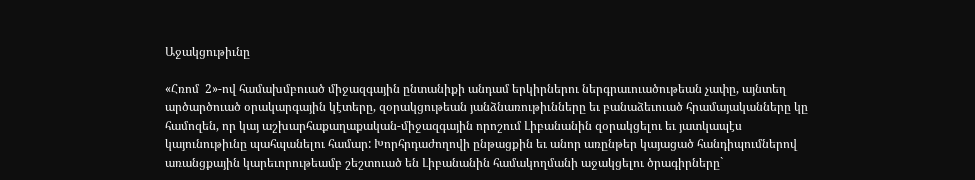Աջակցութիւնը

«Հռոմ  2»-ով համախմբուած միջազգային ընտանիքի անդամ երկիրներու ներգրաւուածութեան չափը, այնտեղ արծարծուած օրակարգային կէտերը, զօրակցութեան յանձնառութիւնները եւ բանաձեւուած հրամայականները կը համոզեն, որ կայ աշխարհաքաղաքական-միջազգային որոշում Լիբանանին զօրակցելու եւ յատկապէս կայունութիւնը պահպանելու համար: Խորհրդաժողովի ընթացքին եւ անոր առընթեր կայացած հանդիպումներով առանցքային կարեւորութեամբ շեշտուած են Լիբանանին համակողմանի աջակցելու ծրագիրները`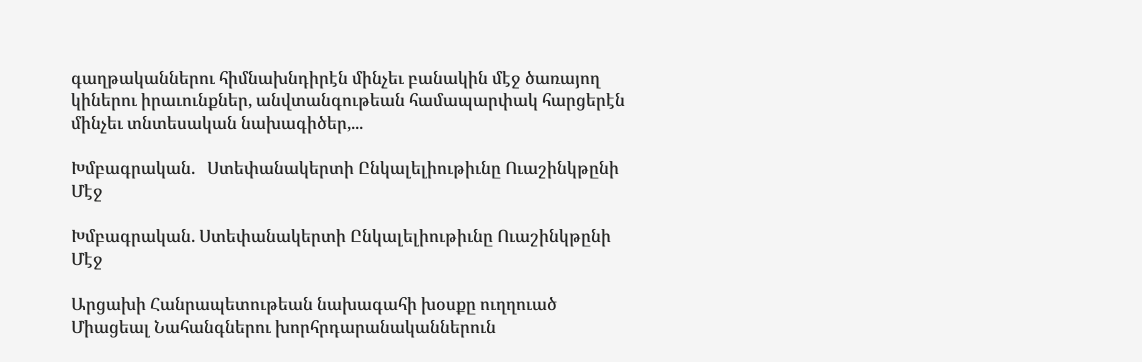գաղթականներու հիմնախնդիրէն մինչեւ բանակին մէջ ծառայող կիներու իրաւունքներ, անվտանգութեան համապարփակ հարցերէն մինչեւ տնտեսական նախագիծեր,...

Խմբագրական.   Ստեփանակերտի Ընկալելիութիւնը Ուաշինկթընի Մէջ

Խմբագրական. Ստեփանակերտի Ընկալելիութիւնը Ուաշինկթընի Մէջ

Արցախի Հանրապետութեան նախագահի խօսքը ուղղուած Միացեալ Նահանգներու խորհրդարանականներուն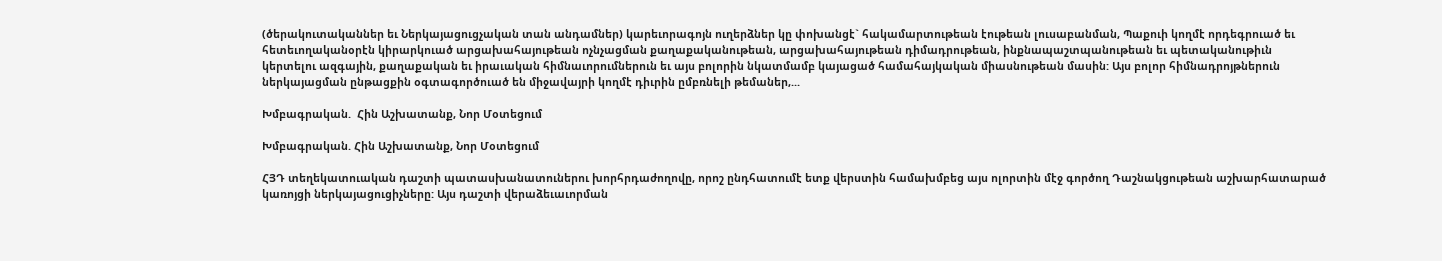(ծերակուտականներ եւ Ներկայացուցչական տան անդամներ) կարեւորագոյն ուղերձներ կը փոխանցէ` հակամարտութեան էութեան լուսաբանման, Պաքուի կողմէ որդեգրուած եւ հետեւողականօրէն կիրարկուած արցախահայութեան ոչնչացման քաղաքականութեան, արցախահայութեան դիմադրութեան, ինքնապաշտպանութեան եւ պետականութիւն կերտելու ազգային, քաղաքական եւ իրաւական հիմնաւորումներուն եւ այս բոլորին նկատմամբ կայացած համահայկական միասնութեան մասին: Այս բոլոր հիմնադրոյթներուն ներկայացման ընթացքին օգտագործուած են միջավայրի կողմէ դիւրին ըմբռնելի թեմաներ,...

Խմբագրական.  Հին Աշխատանք, Նոր Մօտեցում

Խմբագրական. Հին Աշխատանք, Նոր Մօտեցում

ՀՅԴ տեղեկատուական դաշտի պատասխանատուներու խորհրդաժողովը, որոշ ընդհատումէ ետք վերստին համախմբեց այս ոլորտին մէջ գործող Դաշնակցութեան աշխարհատարած կառոյցի ներկայացուցիչները: Այս դաշտի վերաձեւաւորման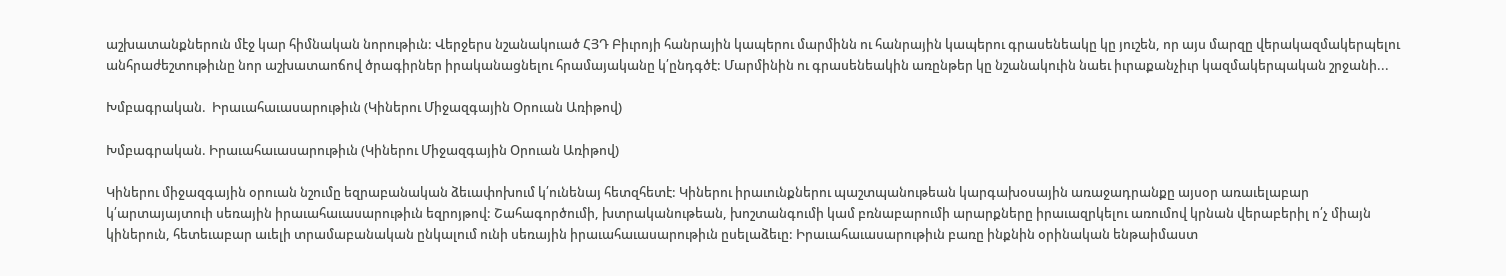աշխատանքներուն մէջ կար հիմնական նորութիւն: Վերջերս նշանակուած ՀՅԴ Բիւրոյի հանրային կապերու մարմինն ու հանրային կապերու գրասենեակը կը յուշեն, որ այս մարզը վերակազմակերպելու անհրաժեշտութիւնը նոր աշխատաոճով ծրագիրներ իրականացնելու հրամայականը կ՛ընդգծէ: Մարմինին ու գրասենեակին առընթեր կը նշանակուին նաեւ իւրաքանչիւր կազմակերպական շրջանի...

Խմբագրական.  Իրաւահաւասարութիւն (Կիներու Միջազգային Օրուան Առիթով)

Խմբագրական. Իրաւահաւասարութիւն (Կիներու Միջազգային Օրուան Առիթով)

Կիներու միջազգային օրուան նշումը եզրաբանական ձեւափոխում կ՛ունենայ հետզհետէ: Կիներու իրաւունքներու պաշտպանութեան կարգախօսային առաջադրանքը այսօր առաւելաբար կ՛արտայայտուի սեռային իրաւահաւասարութիւն եզրոյթով: Շահագործումի, խտրականութեան, խոշտանգումի կամ բռնաբարումի արարքները իրաւազրկելու առումով կրնան վերաբերիլ ո՛չ միայն կիներուն, հետեւաբար աւելի տրամաբանական ընկալում ունի սեռային իրաւահաւասարութիւն ըսելաձեւը: Իրաւահաւասարութիւն բառը ինքնին օրինական ենթաիմաստ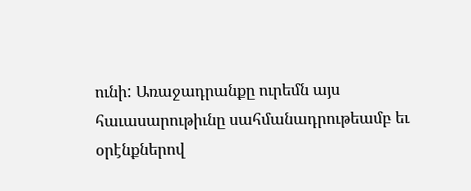ունի: Առաջադրանքը ուրեմն այս հաւասարութիւնը սահմանադրութեամբ եւ օրէնքներով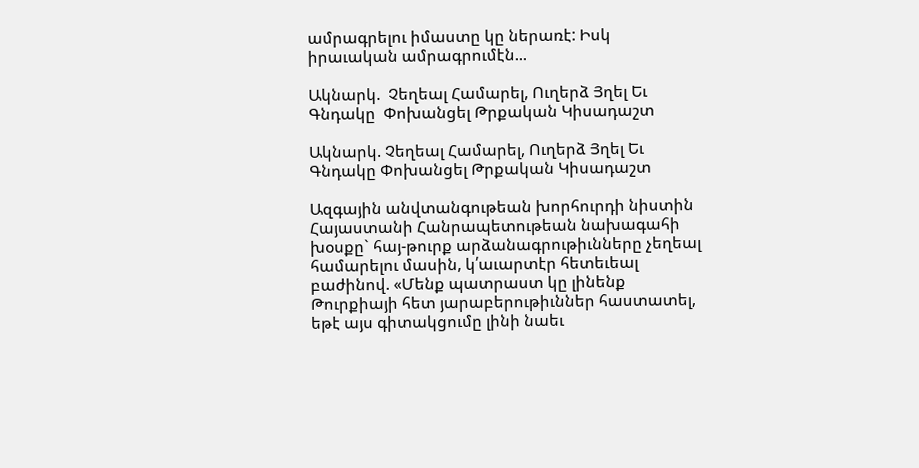ամրագրելու իմաստը կը ներառէ: Իսկ իրաւական ամրագրումէն...

Ակնարկ.  Չեղեալ Համարել, Ուղերձ Յղել Եւ Գնդակը  Փոխանցել Թրքական Կիսադաշտ

Ակնարկ. Չեղեալ Համարել, Ուղերձ Յղել Եւ Գնդակը Փոխանցել Թրքական Կիսադաշտ

Ազգային անվտանգութեան խորհուրդի նիստին Հայաստանի Հանրապետութեան նախագահի խօսքը` հայ-թուրք արձանագրութիւնները չեղեալ համարելու մասին, կ՛աւարտէր հետեւեալ բաժինով. «Մենք պատրաստ կը լինենք Թուրքիայի հետ յարաբերութիւններ հաստատել, եթէ այս գիտակցումը լինի նաեւ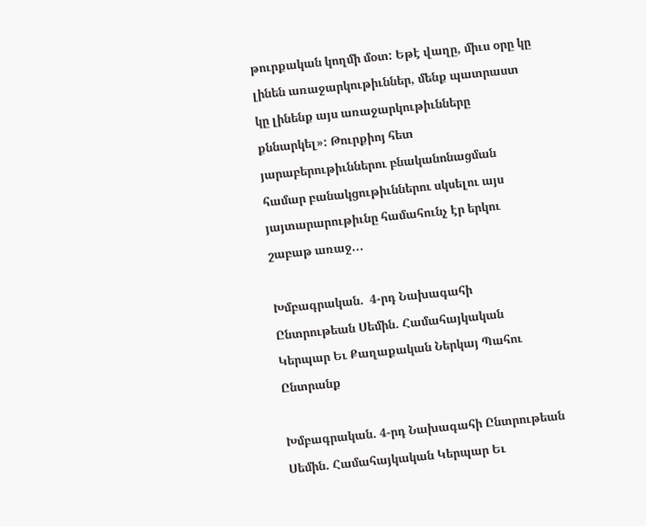թուրքական կողմի մօտ: Եթէ վաղը, միւս օրը կը լինեն առաջարկութիւններ, մենք պատրաստ կը լինենք այս առաջարկութիւնները քննարկել»: Թուրքիոյ հետ յարաբերութիւններու բնականոնացման համար բանակցութիւններու սկսելու այս յայտարարութիւնը համահունչ էր երկու շաբաթ առաջ...

Խմբագրական.  4-րդ Նախագահի Ընտրութեան Սեմին. Համահայկական  Կերպար Եւ Քաղաքական Ներկայ Պահու Ընտրանք

Խմբագրական. 4-րդ Նախագահի Ընտրութեան Սեմին. Համահայկական Կերպար Եւ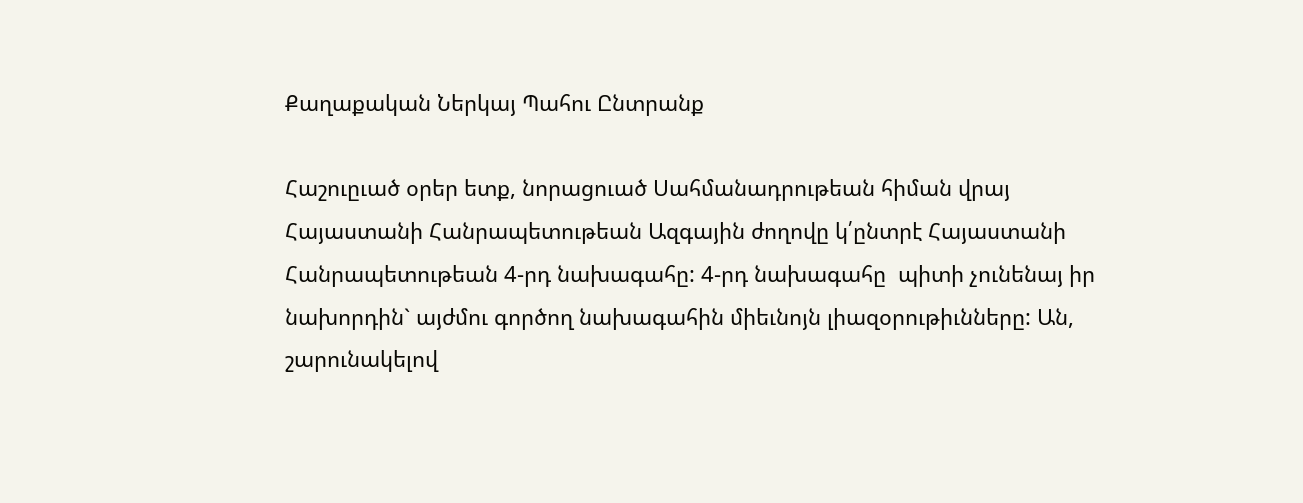Քաղաքական Ներկայ Պահու Ընտրանք

Հաշուըւած օրեր ետք, նորացուած Սահմանադրութեան հիման վրայ Հայաստանի Հանրապետութեան Ազգային ժողովը կ՛ընտրէ Հայաստանի Հանրապետութեան 4-րդ նախագահը: 4-րդ նախագահը  պիտի չունենայ իր նախորդին` այժմու գործող նախագահին միեւնոյն լիազօրութիւնները: Ան, շարունակելով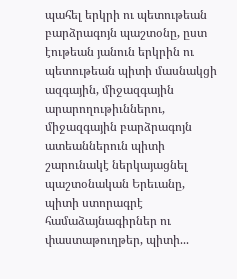պահել երկրի ու պետութեան բարձրագոյն պաշտօնը, ըստ էութեան յանուն երկրին ու պետութեան պիտի մասնակցի ազգային, միջազգային արարողութիւններու, միջազգային բարձրագոյն ատեաններուն պիտի շարունակէ ներկայացնել պաշտօնական Երեւանը, պիտի ստորագրէ համաձայնագիրներ ու փաստաթուղթեր, պիտի...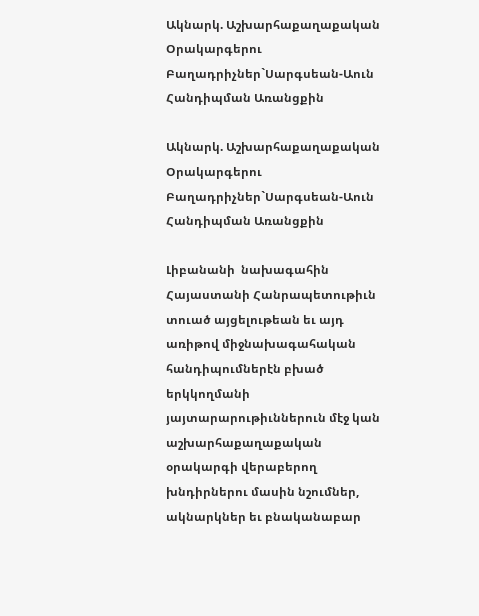Ակնարկ. Աշխարհաքաղաքական Օրակարգերու Բաղադրիչներ`Սարգսեան-Աուն Հանդիպման Առանցքին

Ակնարկ. Աշխարհաքաղաքական Օրակարգերու Բաղադրիչներ`Սարգսեան-Աուն Հանդիպման Առանցքին

Լիբանանի  նախագահին Հայաստանի Հանրապետութիւն տուած այցելութեան եւ այդ առիթով միջնախագահական հանդիպումներէն բխած երկկողմանի յայտարարութիւններուն մէջ կան աշխարհաքաղաքական օրակարգի վերաբերող խնդիրներու մասին նշումներ, ակնարկներ եւ բնականաբար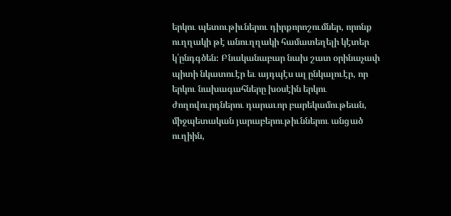երկու պետութիւներու դիրքորոշումներ, որոնք ուղղակի թէ անուղղակի համատեղելի կէտեր կ՛ընդգծեն։ Բնականաբար նախ շատ օրինաչափ պիտի նկատուէր եւ այդպէս ալ ընկալուէր, որ երկու նախագահները խօսէին երկու ժողովուրդներու դարաւոր բարեկամութեան, միջպետական յարաբերութիւններու անցած ուղիին,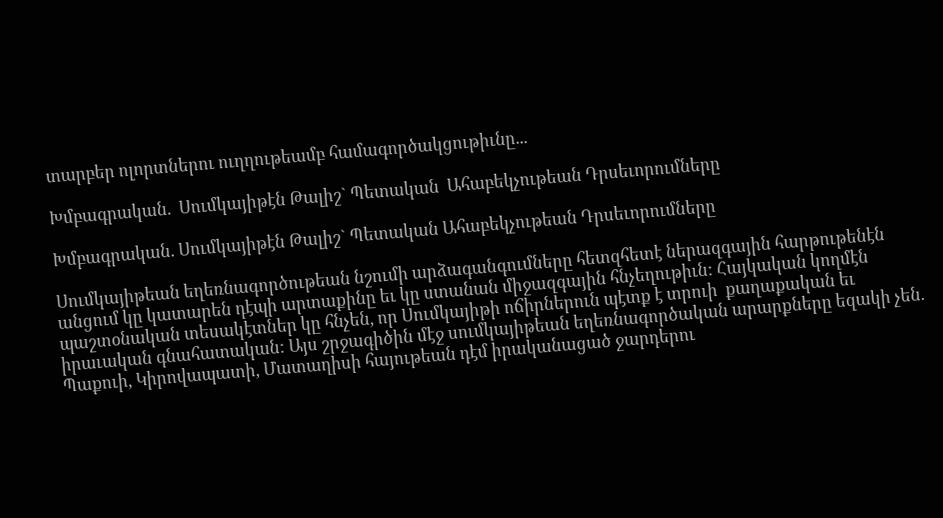տարբեր ոլորտներու ուղղութեամբ համագործակցութիւնը...

Խմբագրական.  Սումկայիթէն Թալիշ` Պետական  Ահաբեկչութեան Դրսեւորումները

Խմբագրական. Սումկայիթէն Թալիշ` Պետական Ահաբեկչութեան Դրսեւորումները

Սումկայիթեան եղեռնագործութեան նշումի արձագանգումները հետզհետէ ներազգային հարթութենէն անցում կը կատարեն դէպի արտաքինը եւ կը ստանան միջազգային հնչեղութիւն: Հայկական կողմէն պաշտօնական տեսակէտներ կը հնչեն, որ Սումկայիթի ոճիրներուն պէտք է տրուի  քաղաքական եւ իրաւական գնահատական: Այս շրջագիծին մէջ սումկայիթեան եղեռնագործական արարքները եզակի չեն. Պաքուի, Կիրովապատի, Մատաղիսի հայութեան դէմ իրականացած ջարդերու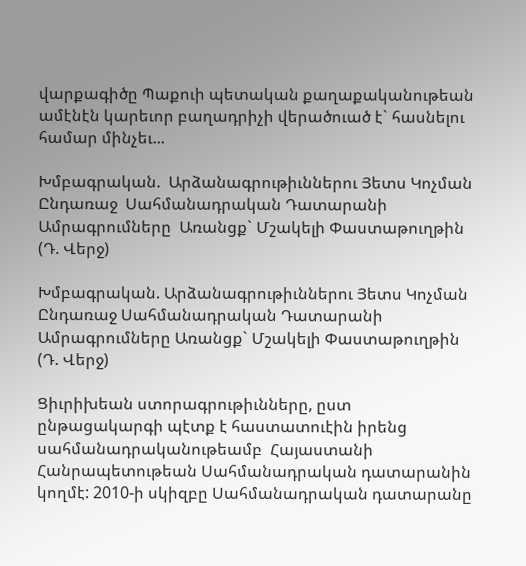վարքագիծը Պաքուի պետական քաղաքականութեան ամէնէն կարեւոր բաղադրիչի վերածուած է` հասնելու համար մինչեւ...

Խմբագրական.  Արձանագրութիւններու Յետս Կոչման Ընդառաջ  Սահմանադրական Դատարանի Ամրագրումները  Առանցք` Մշակելի Փաստաթուղթին (Դ. Վերջ)

Խմբագրական. Արձանագրութիւններու Յետս Կոչման Ընդառաջ Սահմանադրական Դատարանի Ամրագրումները Առանցք` Մշակելի Փաստաթուղթին (Դ. Վերջ)

Ցիւրիխեան ստորագրութիւնները, ըստ ընթացակարգի պէտք է հաստատուէին իրենց սահմանադրականութեամբ  Հայաստանի Հանրապետութեան Սահմանադրական դատարանին կողմէ: 2010-ի սկիզբը Սահմանադրական դատարանը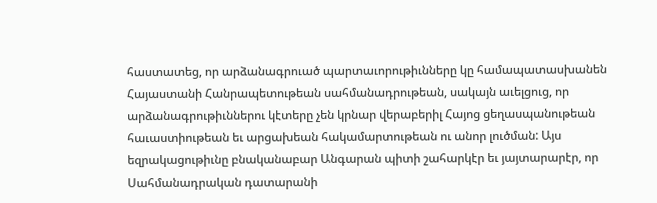հաստատեց, որ արձանագրուած պարտաւորութիւնները կը համապատասխանեն Հայաստանի Հանրապետութեան սահմանադրութեան, սակայն աւելցուց, որ արձանագրութիւններու կէտերը չեն կրնար վերաբերիլ Հայոց ցեղասպանութեան հաւաստիութեան եւ արցախեան հակամարտութեան ու անոր լուծման: Այս եզրակացութիւնը բնականաբար Անգարան պիտի շահարկէր եւ յայտարարէր, որ Սահմանադրական դատարանի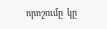որոշումը  կը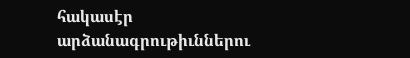հակասէր արձանագրութիւններու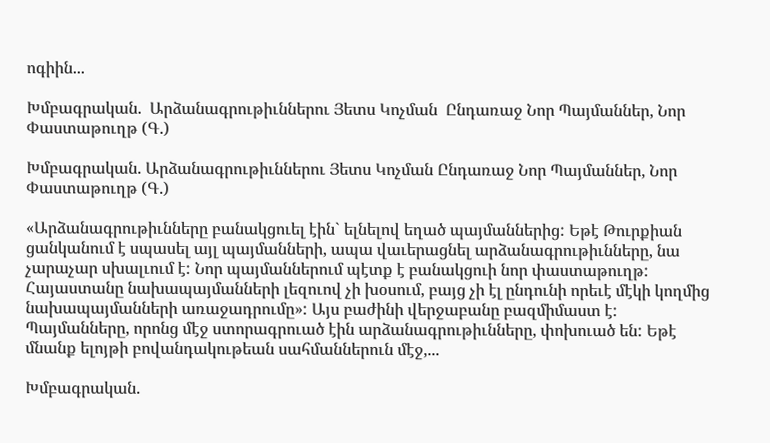ոգիին...

Խմբագրական.  Արձանագրութիւններու Յետս Կոչման  Ընդառաջ Նոր Պայմաններ, Նոր Փաստաթուղթ (Գ.)

Խմբագրական. Արձանագրութիւններու Յետս Կոչման Ընդառաջ Նոր Պայմաններ, Նոր Փաստաթուղթ (Գ.)

«Արձանագրութիւնները բանակցուել էին` ելնելով եղած պայմաններից: Եթէ Թուրքիան ցանկանում է սպասել այլ պայմանների, ապա վաւերացնել արձանագրութիւնները, նա չարաչար սխալւում է: Նոր պայմաններում պէտք է բանակցուի նոր փաստաթուղթ: Հայաստանը նախապայմանների լեզուով չի խօսում, բայց չի էլ ընդունի որեւէ մէկի կողմից նախապայմանների առաջադրումը»: Այս բաժինի վերջաբանը բազմիմաստ է: Պայմանները, որոնց մէջ ստորագրուած էին արձանագրութիւնները, փոխուած են: Եթէ մնանք ելոյթի բովանդակութեան սահմաններուն մէջ,...

Խմբագրական.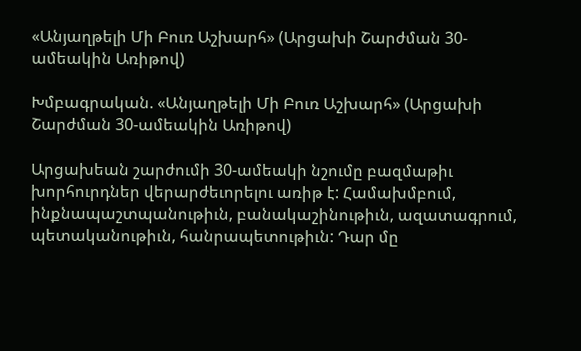«Անյաղթելի Մի Բուռ Աշխարհ» (Արցախի Շարժման 30-ամեակին Առիթով)

Խմբագրական. «Անյաղթելի Մի Բուռ Աշխարհ» (Արցախի Շարժման 30-ամեակին Առիթով)

Արցախեան շարժումի 30-ամեակի նշումը բազմաթիւ խորհուրդներ վերարժեւորելու առիթ է: Համախմբում, ինքնապաշտպանութիւն, բանակաշինութիւն, ազատագրում, պետականութիւն, հանրապետութիւն: Դար մը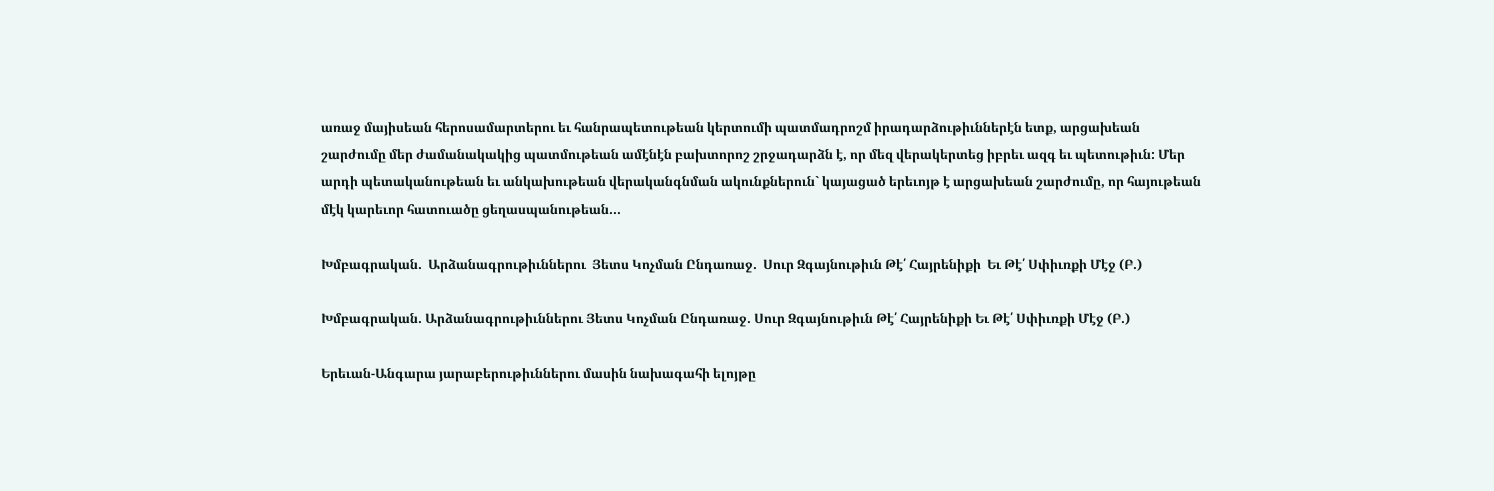առաջ մայիսեան հերոսամարտերու եւ հանրապետութեան կերտումի պատմադրոշմ իրադարձութիւններէն ետք, արցախեան շարժումը մեր ժամանակակից պատմութեան ամէնէն բախտորոշ շրջադարձն է, որ մեզ վերակերտեց իբրեւ ազգ եւ պետութիւն: Մեր արդի պետականութեան եւ անկախութեան վերականգնման ակունքներուն` կայացած երեւոյթ է արցախեան շարժումը, որ հայութեան մէկ կարեւոր հատուածը ցեղասպանութեան...

Խմբագրական.  Արձանագրութիւններու  Յետս Կոչման Ընդառաջ.  Սուր Զգայնութիւն Թէ՛ Հայրենիքի  Եւ Թէ՛ Սփիւռքի Մէջ (Բ.)

Խմբագրական. Արձանագրութիւններու Յետս Կոչման Ընդառաջ. Սուր Զգայնութիւն Թէ՛ Հայրենիքի Եւ Թէ՛ Սփիւռքի Մէջ (Բ.)

Երեւան-Անգարա յարաբերութիւններու մասին նախագահի ելոյթը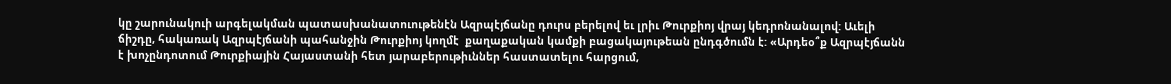կը շարունակուի արգելակման պատասխանատուութենէն Ազրպէյճանը դուրս բերելով եւ լրիւ Թուրքիոյ վրայ կեդրոնանալով: Աւելի ճիշդը, հակառակ Ազրպէյճանի պահանջին Թուրքիոյ կողմէ  քաղաքական կամքի բացակայութեան ընդգծումն է: «Արդեօ՞ք Ազրպէյճանն է խոչընդոտում Թուրքիային Հայաստանի հետ յարաբերութիւններ հաստատելու հարցում,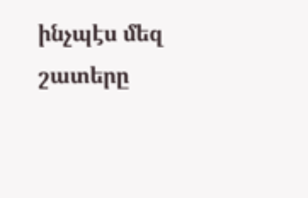ինչպէս մեզ շատերը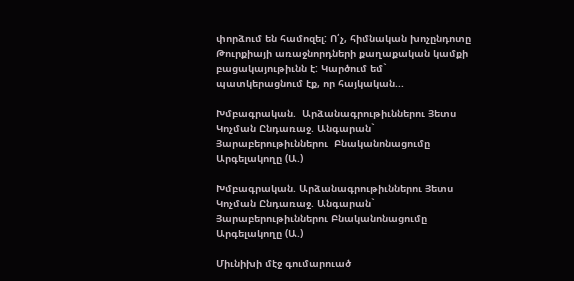փորձում են համոզել: Ո՛չ, հիմնական խոչընդոտը Թուրքիայի առաջնորդների քաղաքական կամքի բացակայութիւնն է: Կարծում եմ` պատկերացնում էք, որ հայկական...

Խմբագրական.  Արձանագրութիւններու Յետս Կոչման Ընդառաջ. Անգարան` Յարաբերութիւններու  Բնականոնացումը Արգելակողը (Ա.)

Խմբագրական. Արձանագրութիւններու Յետս Կոչման Ընդառաջ. Անգարան` Յարաբերութիւններու Բնականոնացումը Արգելակողը (Ա.)

Միւնիխի մէջ գումարուած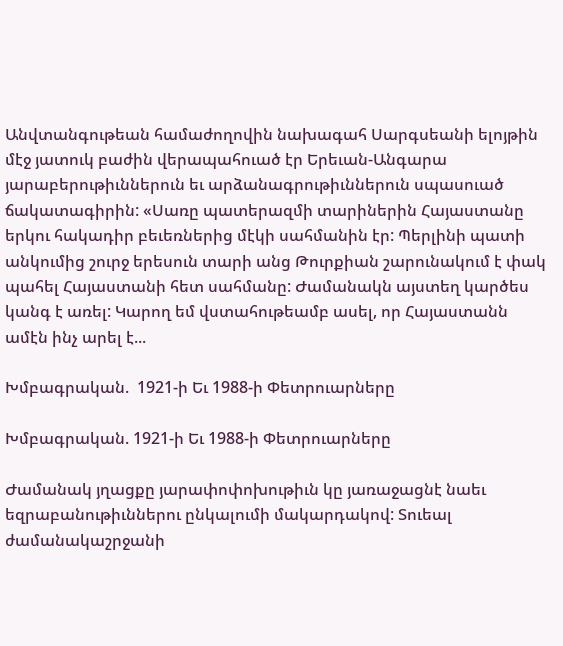Անվտանգութեան համաժողովին նախագահ Սարգսեանի ելոյթին մէջ յատուկ բաժին վերապահուած էր Երեւան-Անգարա յարաբերութիւններուն եւ արձանագրութիւններուն սպասուած ճակատագիրին: «Սառը պատերազմի տարիներին Հայաստանը երկու հակադիր բեւեռներից մէկի սահմանին էր: Պերլինի պատի անկումից շուրջ երեսուն տարի անց Թուրքիան շարունակում է փակ պահել Հայաստանի հետ սահմանը: Ժամանակն այստեղ կարծես կանգ է առել: Կարող եմ վստահութեամբ ասել, որ Հայաստանն ամէն ինչ արել է...

Խմբագրական.  1921-ի Եւ 1988-ի Փետրուարները

Խմբագրական. 1921-ի Եւ 1988-ի Փետրուարները

Ժամանակ յղացքը յարափոփոխութիւն կը յառաջացնէ նաեւ եզրաբանութիւններու ընկալումի մակարդակով: Տուեալ ժամանակաշրջանի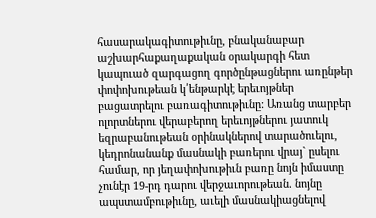հասարակագիտութիւնը, բնականաբար աշխարհաքաղաքական օրակարգի հետ կապուած զարգացող գործընթացներու առընթեր փոփոխութեան կ՛ենթարկէ երեւոյթներ բացատրելու բառագիտութիւնը: Առանց տարբեր ոլորտներու վերաբերող երեւոյթներու յատուկ եզրաբանութեան օրինակներով տարածուելու, կեդրոնանանք մասնակի բառերու վրայ` ըսելու համար, որ յեղափոխութիւն բառը նոյն իմաստը չունէր 19-րդ դարու վերջաւորութեան. նոյնը ապստամբութիւնը, աւելի մասնակիացնելով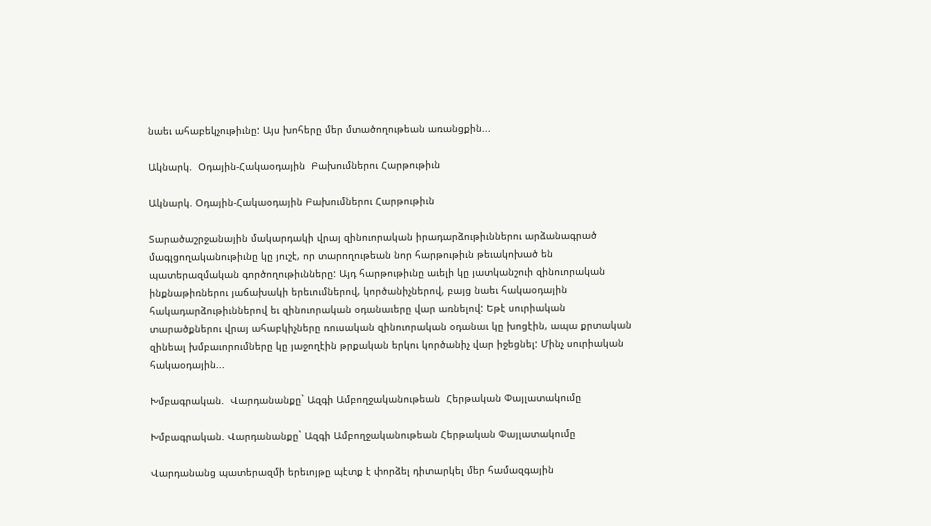նաեւ ահաբեկչութիւնը: Այս խոհերը մեր մտածողութեան առանցքին...

Ակնարկ.  Օդային-Հակաօդային  Բախումներու Հարթութիւն

Ակնարկ. Օդային-Հակաօդային Բախումներու Հարթութիւն

Տարածաշրջանային մակարդակի վրայ զինուորական իրադարձութիւններու արձանագրած մագլցողականութիւնը կը յուշէ, որ տարողութեան նոր հարթութիւն թեւակոխած են պատերազմական գործողութիւնները: Այդ հարթութիւնը աւելի կը յատկանշուի զինուորական ինքնաթիռներու յաճախակի երեւումներով, կործանիչներով, բայց նաեւ հակաօդային հակադարձութիւններով եւ զինուորական օդանաւերը վար առնելով: Եթէ սուրիական տարածքներու վրայ ահաբկիչները ռուսական զինուորական օդանաւ կը խոցէին, ապա քրտական զինեալ խմբաւորումները կը յաջողէին թրքական երկու կործանիչ վար իջեցնել: Մինչ սուրիական հակաօդային...

Խմբագրական.  Վարդանանքը` Ազգի Ամբողջականութեան  Հերթական Փայլատակումը

Խմբագրական. Վարդանանքը` Ազգի Ամբողջականութեան Հերթական Փայլատակումը

Վարդանանց պատերազմի երեւոյթը պէտք է փորձել դիտարկել մեր համազգային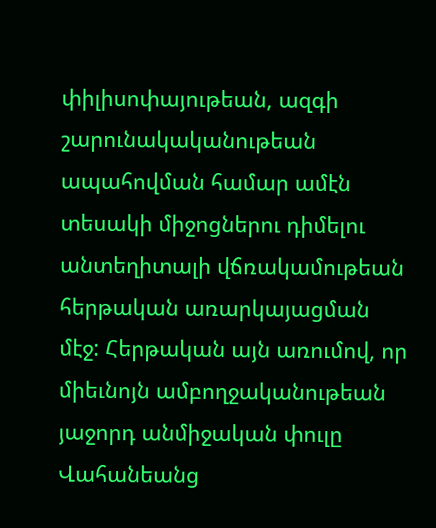փիլիսոփայութեան, ազգի շարունակականութեան ապահովման համար ամէն տեսակի միջոցներու դիմելու անտեղիտալի վճռակամութեան հերթական առարկայացման մէջ: Հերթական այն առումով, որ միեւնոյն ամբողջականութեան յաջորդ անմիջական փուլը Վահանեանց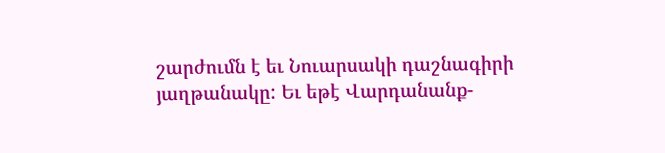շարժումն է եւ Նուարսակի դաշնագիրի յաղթանակը: Եւ եթէ Վարդանանք-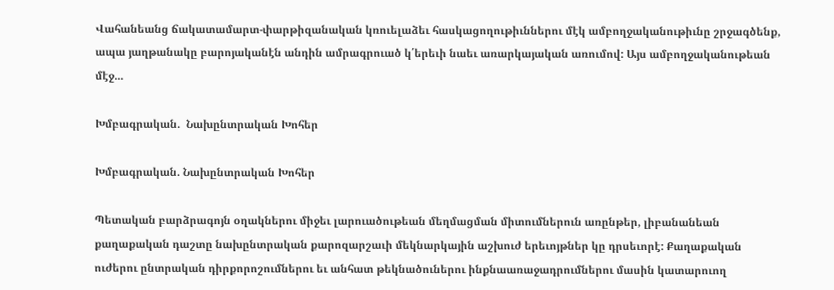Վահանեանց ճակատամարտ-փարթիզանական կռուելաձեւ հասկացողութիւններու մէկ ամբողջականութիւնը շրջագծենք, ապա յաղթանակը բարոյականէն անդին ամրագրուած կ՛երեւի նաեւ առարկայական առումով: Այս ամբողջականութեան մէջ...

Խմբագրական.  Նախընտրական Խոհեր

Խմբագրական. Նախընտրական Խոհեր

Պետական բարձրագոյն օղակներու միջեւ լարուածութեան մեղմացման միտումներուն առընթեր, լիբանանեան քաղաքական դաշտը նախընտրական քարոզարշաւի մեկնարկային աշխուժ երեւոյթներ կը դրսեւորէ: Քաղաքական ուժերու ընտրական դիրքորոշումներու եւ անհատ թեկնածուներու ինքնաառաջադրումներու մասին կատարուող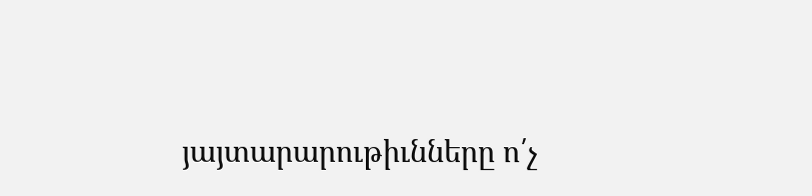յայտարարութիւնները ո՛չ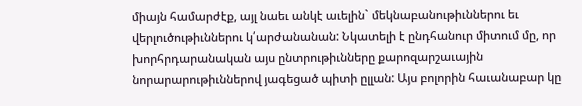միայն համարժէք, այլ նաեւ անկէ աւելին` մեկնաբանութիւններու եւ վերլուծութիւններու կ՛արժանանան: Նկատելի է ընդհանուր միտում մը, որ խորհրդարանական այս ընտրութիւնները քարոզարշաւային նորարարութիւններով յագեցած պիտի ըլլան: Այս բոլորին հաւանաբար կը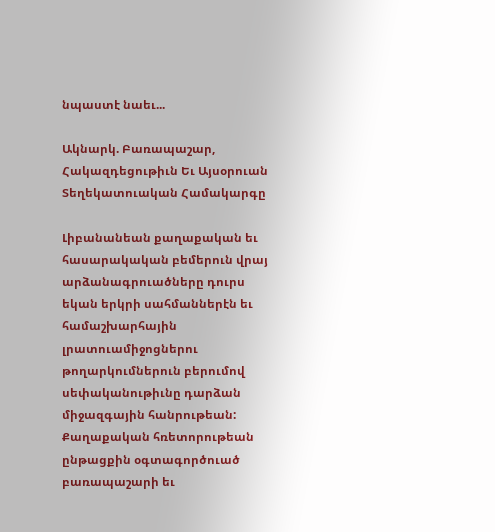նպաստէ նաեւ...

Ակնարկ. Բառապաշար, Հակազդեցութիւն Եւ Այսօրուան Տեղեկատուական Համակարգը

Լիբանանեան քաղաքական եւ հասարակական բեմերուն վրայ արձանագրուածները դուրս եկան երկրի սահմաններէն եւ համաշխարհային լրատուամիջոցներու թողարկումներուն բերումով սեփականութիւնը դարձան միջազգային հանրութեան: Քաղաքական հռետորութեան ընթացքին օգտագործուած բառապաշարի եւ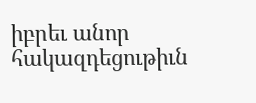իբրեւ անոր հակազդեցութիւն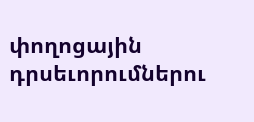փողոցային դրսեւորումներու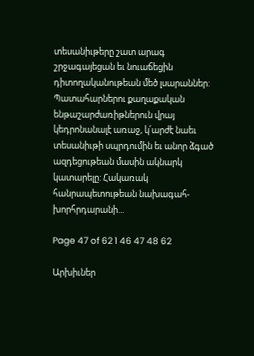տեսանիւթերը շատ արագ շրջագայեցան եւ նուաճեցին դիտողականութեան մեծ լսարաններ: Պատահարներու քաղաքական ենթաշարժառիթներուն վրայ կեդրոնանալէ առաջ, կ՛արժէ նաեւ տեսանիւթի սպրդումին եւ անոր ձգած ազդեցութեան մասին ակնարկ կատարելը: Հակառակ հանրապետութեան նախագահ-խորհրդարանի...

Page 47 of 62 1 46 47 48 62

Արխիւներ